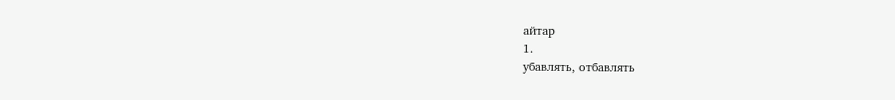айтар
1.
убавлять, отбавлять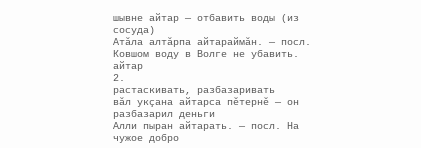шывне айтар — отбавить воды (из сосуда)
Атăла алтăрпа айтараймăн. — посл. Ковшом воду в Волге не убавить.
айтар
2.
растаскивать, разбазаривать
вăл укçана айтарса пĕтернĕ — он разбазарил деньги
Алли пыран айтарать. — посл. На чужое добро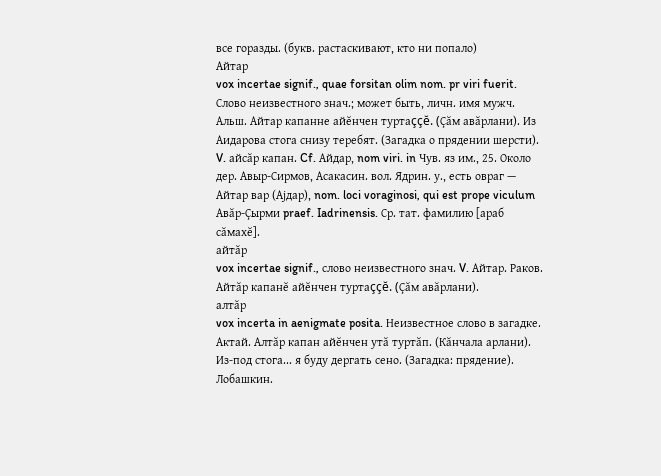все горазды. (букв. растаскивают, кто ни попало)
Айтар
vox incertae signif., quae forsitan olim nom. pr viri fuerit. Слово неизвестного знач.; может быть, личн. имя мужч. Альш. Айтар капанне айĕнчен туртаççĕ. (Çăм авăрлани). Из Аидарова стога снизу теребят. (Загадка о прядении шерсти). V. айсăр капан. Cf. Айдар, nom viri. in Чув. яз им., 25. Около дер. Авыр-Сирмов, Асакасин. вол. Ядрин. у., есть овраг — Айтар вар (Аjдар), nom. loci voraginosi, qui est prope viculum Авăр-Çырми praef. Iadrinensis. Ср. тат. фамилию [араб сăмахĕ].
айтăр
vox incertae signif., слово неизвестного знач. V. Айтар. Раков. Айтăр капанĕ айĕнчен туртаççĕ. (Çăм авăрлани).
алтăр
vox incerta in aenigmate posita. Неизвестное слово в загадке. Актай. Алтăр капан айĕнчен утă туртăп. (Кăнчала арлани). Из-под стога... я буду дергать сено. (Загадка: прядение). Лобашкин.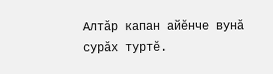Алтăр капан айĕнче вунă сурăх туртĕ.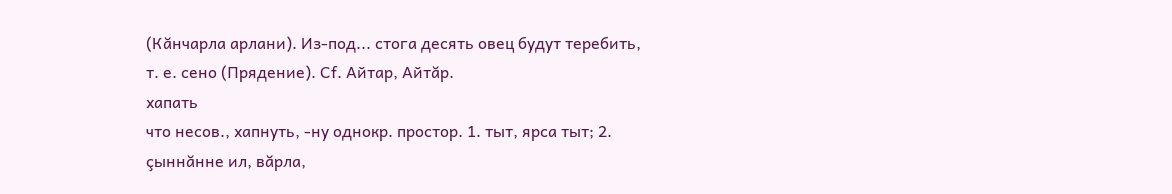(Кăнчарла арлани). Из-под... стога десять овец будут теребить, т. е. сено (Прядение). Cf. Айтар, Айтăр.
хапать
что несов., хапнуть, -ну однокр. простор. 1. тыт, ярса тыт; 2. çыннăнне ил, вăрла,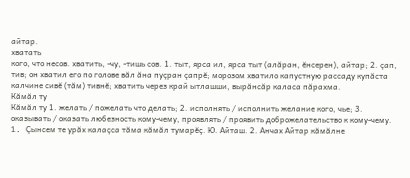айтар.
хватать
кого, что несов. хватить, -чу, -тишь сов. 1. тыт, ярса ил, ярса тыт (алăран, ĕнсерен), айтар; 2. çап, тив; он хватил его по голове вăл ăна пуçран çапрĕ; морозом хватило капустную рассаду купăста калчине сивĕ (тăм) тивнĕ; хватить через край ытлашши, вырăнсăр каласа пăрахма.
Кăмăл ту
Кăмăл ту 1. желать / пожелать что делать; 2. исполнять / исполнить желание кого, чье; 3. оказывать / оказать любезность кому-чему, проявлять / проявить доброжелательство к кому-чему.
1. Çынсем те урăх калаçса тăма кăмăл тумарĕç. Ю. Айташ. 2. Анчах Айтар кăмăлне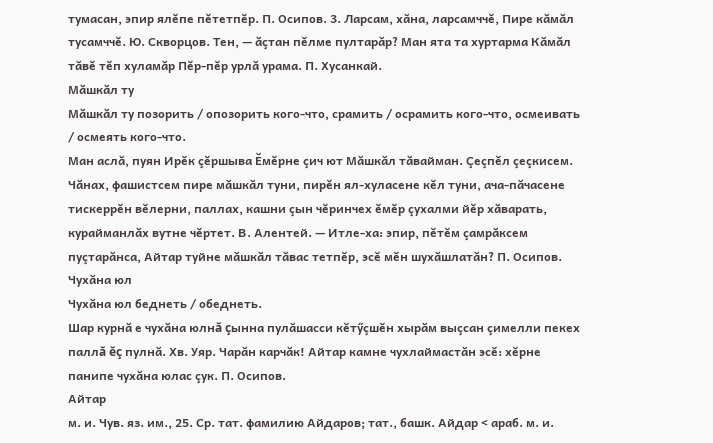тумасан, эпир ялĕпе пĕтетпĕр. П. Осипов. 3. Ларсам, хăна, ларсамччĕ, Пире кăмăл тусамччĕ. Ю. Скворцов. Тен, — ăçтан пĕлме пултарăр? Ман ята та хуртарма Кăмăл тăвĕ тĕп хуламăр Пĕр-пĕр урлă урама. П. Хусанкай.
Мăшкăл ту
Мăшкăл ту позорить / опозорить кого-что, срамить / осрамить кого-что, осмеивать / осмеять кого-что.
Ман аслă, пуян Ирĕк çĕршыва Ĕмĕрне çич ют Мăшкăл тăвайман. Çеçпĕл çеçкисем. Чăнах, фашистсем пире мăшкăл туни, пирĕн ял-хуласене кĕл туни, ача-пăчасене тискеррĕн вĕлерни, паллах, кашни çын чĕринчех ĕмĕр çухалми йĕр хăварать, курайманлăх вутне чĕртет. В. Алентей. — Итле-ха: эпир, пĕтĕм çамрăксем пуçтарăнса, Айтар туйне мăшкăл тăвас тетпĕр, эсĕ мĕн шухăшлатăн? П. Осипов.
Чухăна юл
Чухăна юл беднеть / обеднеть.
Шар курнă е чухăна юлнă çынна пулăшасси кĕтӳçшĕн хырăм выçсан çимелли пекех паллă ĕç пулнă. Хв. Уяр. Чарăн карчăк! Айтар камне чухлаймастăн эсĕ: хĕрне панипе чухăна юлас çук. П. Осипов.
Айтар
м. и. Чув. яз. им., 25. Ср. тат. фамилию Айдаров; тат., башк. Айдар < араб. м. и.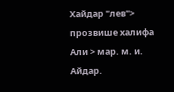Хайдар "лев"> прозвише халифа Али > мар. м. и. Айдар.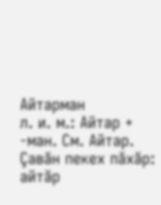Айтарман
л. и. м.: Айтар + -ман. См. Айтар.
Çавăн пекех пăхăр:
айтăр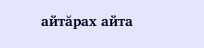айтăрах айта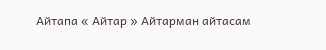Айтапа « Айтар » Айтарман айтасам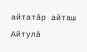айтатăр айташ Айтулă